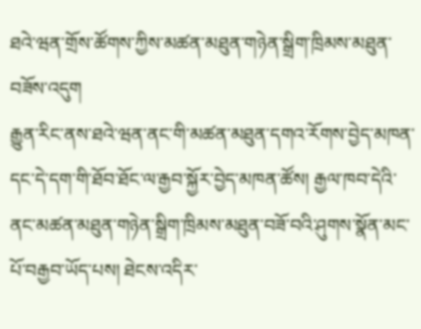ཐའེ་ཝན་གྲོས་ཚོགས་ཀྱིས་མཚན་མཐུན་གཉེན་སྒྲིག་ཁྲིམས་མཐུན་བཟོས་འདུག
རྒྱུན་རིང་ནས་ཐའེ་ཝན་ནང་གི་མཚན་མཐུན་དགའ་རོགས་བྱེད་མཁན་དང་དེ་དག་གི་ཐོབ་ཐོང་ལ་རྒྱབ་སྐྱོར་བྱེད་མཁན་ཚོས། རྒྱལ་ཁབ་དེའི་ནང་མཚན་མཐུན་གཉེན་སྒྲིག་ཁྲིམས་མཐུན་བཟོ་བའི་ཤུགས་སྣོན་མང་པོ་བརྒྱབ་ཡོད་པས། ཐེངས་འདིར་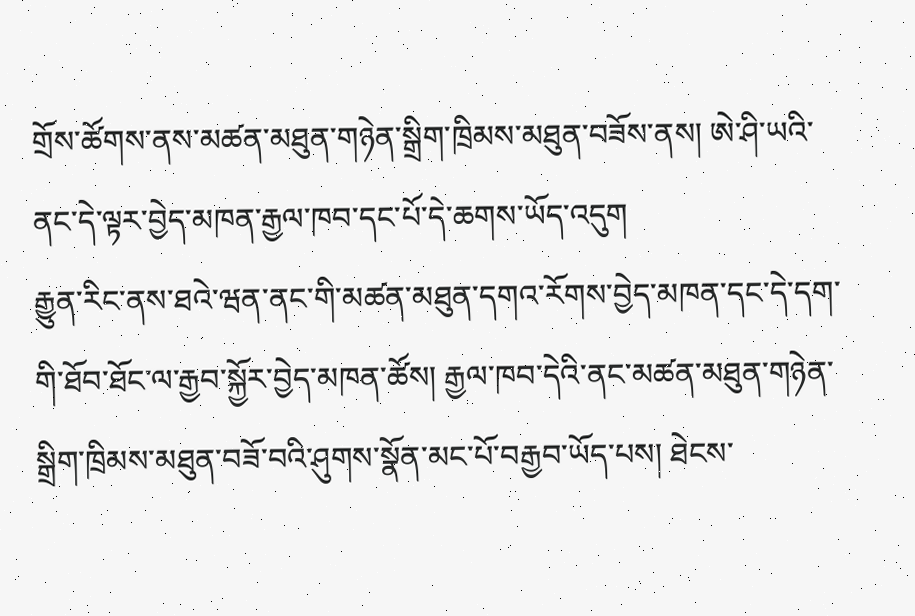གྲོས་ཚོགས་ནས་མཚན་མཐུན་གཉེན་སྒྲིག་ཁྲིམས་མཐུན་བཟོས་ནས། ཨེ་ཤི་ཡའི་ནང་དེ་ལྟར་བྱེད་མཁན་རྒྱལ་ཁབ་དང་པོ་དེ་ཆགས་ཡོད་འདུག
རྒྱུན་རིང་ནས་ཐའེ་ཝན་ནང་གི་མཚན་མཐུན་དགའ་རོགས་བྱེད་མཁན་དང་དེ་དག་གི་ཐོབ་ཐོང་ལ་རྒྱབ་སྐྱོར་བྱེད་མཁན་ཚོས། རྒྱལ་ཁབ་དེའི་ནང་མཚན་མཐུན་གཉེན་སྒྲིག་ཁྲིམས་མཐུན་བཟོ་བའི་ཤུགས་སྣོན་མང་པོ་བརྒྱབ་ཡོད་པས། ཐེངས་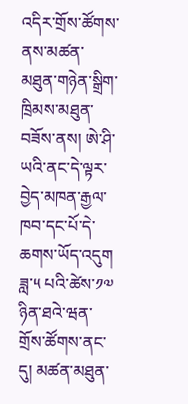འདིར་གྲོས་ཚོགས་ནས་མཚན་མཐུན་གཉེན་སྒྲིག་ཁྲིམས་མཐུན་བཟོས་ནས། ཨེ་ཤི་ཡའི་ནང་དེ་ལྟར་བྱེད་མཁན་རྒྱལ་ཁབ་དང་པོ་དེ་ཆགས་ཡོད་འདུག
ཟླ་༥ པའི་ཚེས་༡༧ ཉིན་ཐའེ་ཝན་གྲོས་ཚོགས་ནང་དུ། མཚན་མཐུན་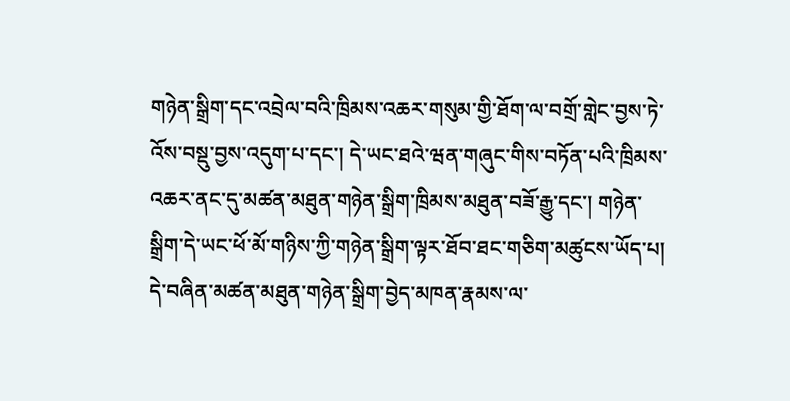གཉེན་སྒྲིག་དང་འབྲེལ་བའི་ཁྲིམས་འཆར་གསུམ་གྱི་ཐོག་ལ་བགྲོ་གླེང་བྱས་ཏེ་འོས་བསྡུ་བྱས་འདུག་པ་དང་། དེ་ཡང་ཐའེ་ཝན་གཞུང་གིས་བཏོན་པའི་ཁྲིམས་འཆར་ནང་དུ་མཚན་མཐུན་གཉེན་སྒྲིག་ཁྲིམས་མཐུན་བཟོ་རྒྱུ་དང་། གཉེན་སྒྲིག་དེ་ཡང་ཕོ་མོ་གཉིས་ཀྱི་གཉེན་སྒྲིག་ལྟར་ཐོབ་ཐང་གཅིག་མཚུངས་ཡོད་པ། དེ་བཞིན་མཚན་མཐུན་གཉེན་སྒྲིག་བྱེད་མཁན་རྣམས་ལ་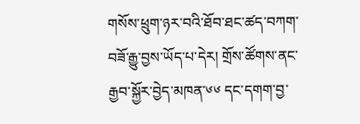གསོས་ཕྲུག་ཉར་བའི་ཐོབ་ཐང་ཚད་བཀག་བཟོ་རྒྱུ་བྱས་ཡོད་པ་དེར། གྲོས་ཚོགས་ནང་རྒྱབ་སྐྱོར་བྱེད་མཁན་༦༦ དང་དགག་བྱ་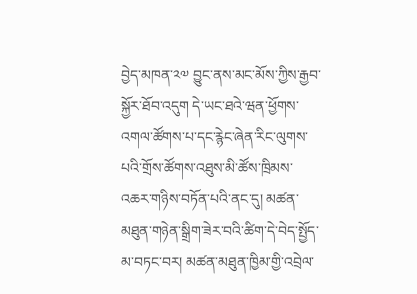བྱེད་མཁན་༢༧ བྱུང་ནས་མང་མོས་ཀྱིས་རྒྱབ་སྐྱོར་ཐོབ་འདུག དེ་ཡང་ཐའེ་ཝན་ཕྱོགས་འགལ་ཚོགས་པ་དང་རྙེང་ཞེན་རིང་ལུགས་པའི་གྲོས་ཚོགས་འཐུས་མི་ཚོས་ཁྲིམས་འཆར་གཉིས་བཏོན་པའི་ནང་དུ། མཚན་མཐུན་གཉེན་སྒྲིག་ཟེར་བའི་ཚིག་དེ་བེད་སྤྱོད་མ་བཏང་བར། མཚན་མཐུན་ཁྱིམ་གྱི་འབྲེལ་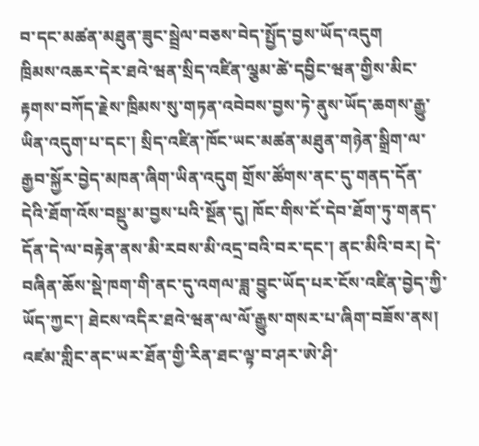བ་དང་མཚན་མཐུན་ཟུང་སྦྲེལ་བཅས་བེད་སྤྱོད་བྱས་ཡོད་འདུག
ཁྲིམས་འཆར་དེར་ཐའེ་ཝན་སྲིད་འཛིན་ལྕམ་ཚེ་དབྱིང་ཝན་གྱིས་མིང་རྟགས་བཀོད་རྗེས་ཁྲིམས་སུ་གཏན་འབེབས་བྱས་ཏེ་ནུས་ཡོད་ཆགས་རྒྱུ་ཡིན་འདུག་པ་དང་། སྲིད་འཛིན་ཁོང་ཡང་མཚན་མཐུན་གཉེན་སྒྲིག་ལ་རྒྱབ་སྐྱོར་བྱེད་མཁན་ཞིག་ཡིན་འདུག གྲོས་ཚོགས་ནང་དུ་གནད་དོན་དེའི་ཐོག་འོས་བསྡུ་མ་བྱས་པའི་སྔོན་དུ། ཁོང་གིས་ངོ་དེབ་ཐོག་ཏུ་གནད་དོན་དེ་ལ་བརྟེན་ནས་མི་རབས་མི་འདྲ་བའི་བར་དང་། ནང་མིའི་བར། དེ་བཞིན་ཆོས་སྡེ་ཁག་གི་ནང་དུ་འགལ་ཟླ་བྱུང་ཡོད་པར་ངོས་འཛིན་བྱེད་ཀྱི་ཡོད་ཀྱང་། ཐེངས་འདིར་ཐའེ་ཝན་ལ་ལོ་རྒྱུས་གསར་པ་ཞིག་བཟོས་ནས། འཛམ་གླིང་ནང་ཡར་ཐོན་གྱི་རིན་ཐང་ལྟ་བ་ཤར་ཨེ་ཤི་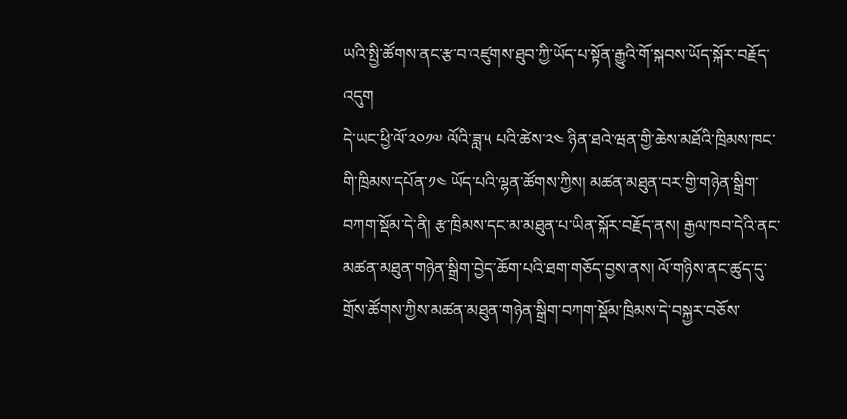ཡའི་སྤྱི་ཚོགས་ནང་རྩ་བ་འཛུགས་ཐུབ་ཀྱི་ཡོད་པ་སྟོན་རྒྱུའི་གོ་སྐབས་ཡོད་སྐོར་བརྗོད་འདུག
དེ་ཡང་ཕྱི་ལོ་༢༠༡༧ ལོའི་ཟླ་༥ པའི་ཚེས་༢༤ ཉིན་ཐའེ་ཝན་གྱི་ཆེས་མཐོའི་ཁྲིམས་ཁང་གི་ཁྲིམས་དཔོན་༡༤ ཡོད་པའི་ལྷན་ཚོགས་ཀྱིས། མཚན་མཐུན་བར་གྱི་གཉེན་སྒྲིག་བཀག་སྡོམ་དེ་ནི། རྩ་ཁྲིམས་དང་མ་མཐུན་པ་ཡིན་སྐོར་བརྗོད་ནས། རྒྱལ་ཁབ་དེའི་ནང་མཚན་མཐུན་གཉེན་སྒྲིག་བྱེད་ཆོག་པའི་ཐག་གཅོད་བྱས་ནས། ལོ་གཉིས་ནང་ཚུད་དུ་གྲོས་ཚོགས་ཀྱིས་མཚན་མཐུན་གཉེན་སྒྲིག་བཀག་སྡོམ་ཁྲིམས་དེ་བསྐྱར་བཅོས་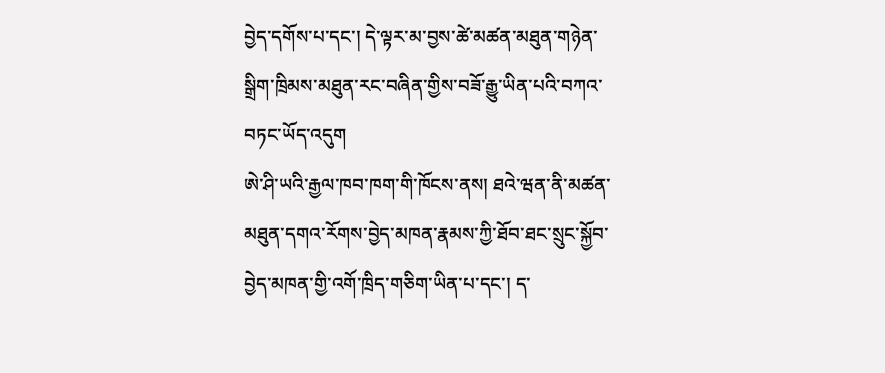བྱེད་དགོས་པ་དང་། དེ་ལྟར་མ་བྱས་ཚེ་མཚན་མཐུན་གཉེན་སྒྲིག་ཁྲིམས་མཐུན་རང་བཞིན་གྱིས་བཟོ་རྒྱུ་ཡིན་པའི་བཀའ་བཏང་ཡོད་འདུག
ཨེ་ཤི་ཡའི་རྒྱལ་ཁབ་ཁག་གི་ཁོངས་ནས། ཐའེ་ཝན་ནི་མཚན་མཐུན་དགའ་རོགས་བྱེད་མཁན་རྣམས་ཀྱི་ཐོབ་ཐང་སྲུང་སྐྱོབ་བྱེད་མཁན་གྱི་འགོ་ཁྲིད་གཅིག་ཡིན་པ་དང་། ད་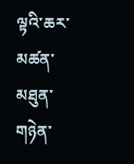ལྟའི་ཆར་མཚན་མཐུན་གཉེན་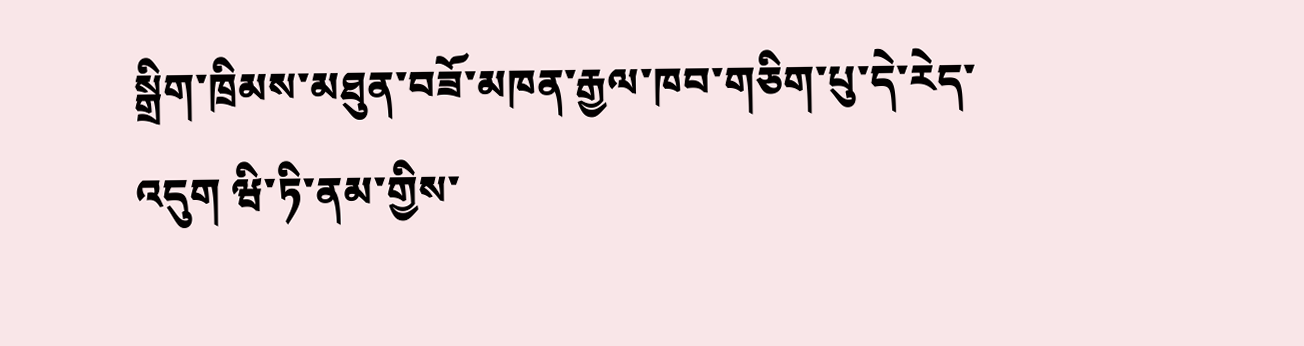སྒྲིག་ཁྲིམས་མཐུན་བཟོ་མཁན་རྒྱལ་ཁབ་གཅིག་པུ་དེ་རེད་འདུག ཝི་ཏི་ནམ་གྱིས་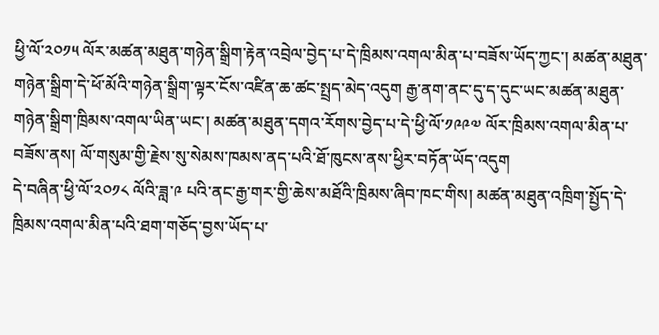ཕྱི་ལོ་༢༠༡༥ ལོར་མཚན་མཐུན་གཉེན་སྒྲིག་རྟེན་འབྲེལ་བྱེད་པ་དེ་ཁྲིམས་འགལ་མིན་པ་བཟོས་ཡོད་ཀྱང་། མཚན་མཐུན་གཉེན་སྒྲིག་དེ་ཕོ་མོའི་གཉེན་སྒྲིག་ལྟར་ངོས་འཛིན་ཆ་ཚང་སྤྲད་མེད་འདུག རྒྱ་ནག་ནང་དུ་ད་དུང་ཡང་མཚན་མཐུན་གཉེན་སྒྲིག་ཁྲིམས་འགལ་ཡིན་ཡང་། མཚན་མཐུན་དགའ་རོགས་བྱེད་པ་དེ་ཕྱི་ལོ་༡༩༩༧ ལོར་ཁྲིམས་འགལ་མིན་པ་བཟོས་ནས། ལོ་གསུམ་གྱི་རྗེས་སུ་སེམས་ཁམས་ནད་པའི་ཐོ་ཁུངས་ནས་ཕྱིར་བཏོན་ཡོད་འདུག
དེ་བཞིན་ཕྱི་ལོ་༢༠༡༨ ལོའི་ཟླ་༩ པའི་ནང་རྒྱ་གར་གྱི་ཆེས་མཐོའི་ཁྲིམས་ཞིབ་ཁང་གིས། མཚན་མཐུན་འཁྲིག་སྤྱོད་དེ་ཁྲིམས་འགལ་མིན་པའི་ཐག་གཅོད་བྱས་ཡོད་པ་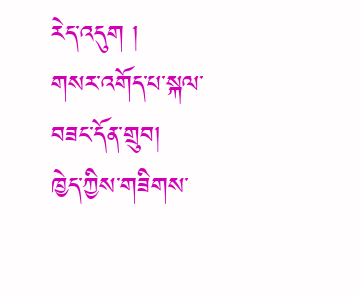རེད་འདུག །
གསར་འགོད་པ་སྐལ་བཟང་དོན་གྲུབ།
ཁྱེད་ཀྱིས་གཟིགས་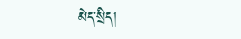མེད་སྲིད།